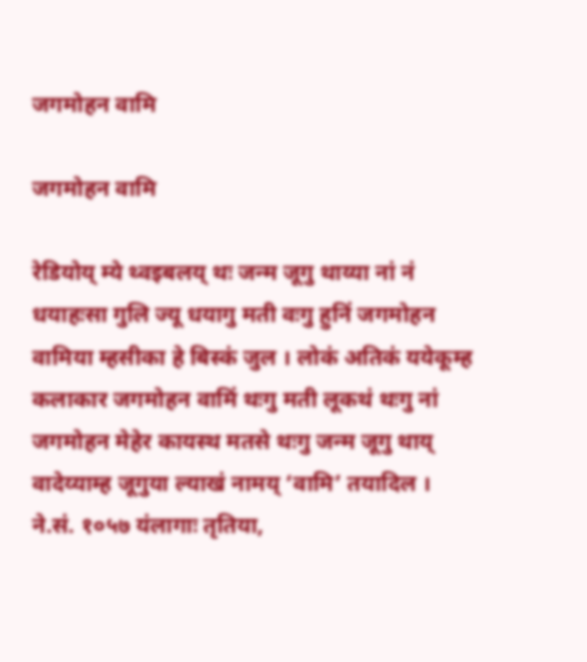जगमोहन वामि

जगमोहन वामि

रेडियोय्‌ म्ये थ्वइबलय्‌ थः जन्म जूगु थाय्या नां नं धयाहःसा गुलि ज्यू धयागु मती वःगु हुनिं जगमोहन वामिया म्हसीका हे बिस्कं जुल । लोकं अतिकं ययेकूम्ह कलाकार जगमोहन वामिं थःगु मती लूकथं थःगु नां जगमोहन मेहेर कायस्थ मतसे थःगु जन्म जूगु थाय्‌ वादेय्याम्ह जूगुया ल्याखं नामय्‌ ‘वामि’ तयादिल ।
ने.सं. १०५७ यंलागाः तृतिया,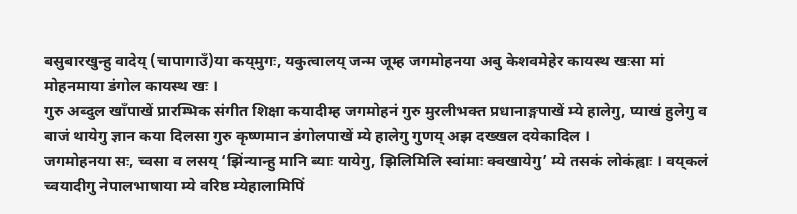बसुबारखुन्हु वादेय्‌ (चापागाउँ)या कय्‌मुगः, यकुत्वालय्‌ जन्म जूम्ह जगमोहनया अबु केशवमेहेर कायस्थ खःसा मां मोहनमाया डंगोल कायस्थ खः ।
गुरु अब्दुल खाँपाखें प्रारम्भिक संगीत शिक्षा कयादीम्ह जगमोहनं गुरु मुरलीभक्त प्रधानाङ्गपाखें म्ये हालेगु, प्याखं हुलेगु व बाजं थायेगु ज्ञान कया दिलसा गुरु कृष्णमान डंगोलपाखें म्ये हालेगु गुणय्‌ अझ दख्खल दयेकादिल ।
जगमोहनया सः, च्वसा व लसय्‌ ‘झिंन्यान्हु मानि ब्याः यायेगु, झिलिमिलि स्वांमाः क्वखायेगु’ म्ये तसकं लोकंह्वाः । वय्‌कलं च्वयादीगु नेपालभाषाया म्ये वरिष्ठ म्येहालामिपिं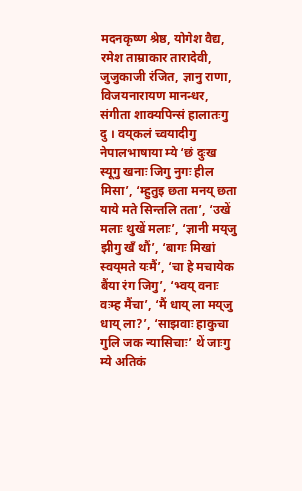मदनकृष्ण श्रेष्ठ, योगेश वैद्य, रमेश ताम्राकार तारादेवी, जुजुकाजी रंजित, ज्ञानु राणा, विजयनारायण मानन्धर, संगीता शाक्यपिन्सं हालातःगु दु । वय्‌कलं च्वयादीगु नेपालभाषाया म्ये ‘छं दुःख स्यूगु खनाः जिगु नुगः हील मिसा’, ‘म्हुतुइ छता मनय्‌ छता याये मते सिन्तलि तता’, ‘उखें मलाः थुखें मलाः’, ‘ज्ञानी मय्‌जु झीगु खँ थौं’, ‘बागः मिखां स्वय्‌मते यःमैं’, ‘चा हे मचायेक बैंया रंग जिगु’, ‘भ्वय्‌ वनाः वःम्ह मैंचा’, ‘मैं धाय्‌ ला मय्‌जु धाय्‌ ला?’, ‘साझवाः हाकुचा गुलि जक न्यासिचाः’ थें जाःगु म्ये अतिकं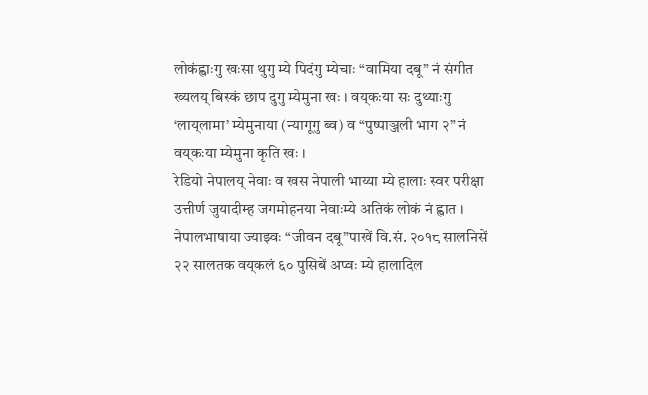लोकंह्वाःगु खःसा थुगु म्ये पिदंगु म्येचाः “वामिया दबू” नं संगीत ख्यलय्‌ बिस्कं छाप दुगु म्येमुना खः । वय्‌कःया सः दुथ्याःगु ‘लाय्‌लामा’ म्येमुनाया (न्यागूगु ब्व) व “पुष्पाञ्जली भाग २” नं वय्‌कःया म्येमुना कृति खः ।
रेडियो नेपालय्‌ नेवाः व खस नेपाली भाय्या म्ये हालाः स्वर परीक्षा उत्तीर्ण जुयादीम्ह जगमोहनया नेवाःम्ये अतिकं लोकं नं ह्वात । नेपालभाषाया ज्याझ्वः “जीवन दबू”पाखें वि.सं. २०१८ सालनिसें २२ सालतक वय्‌कलं ६० पुसिबें अप्वः म्ये हालादिल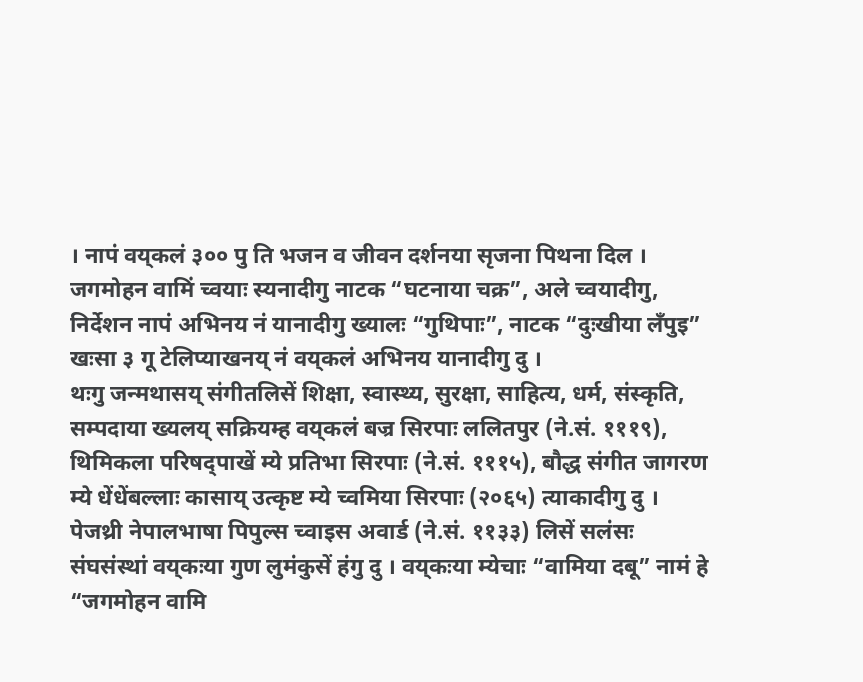। नापं वय्‌कलं ३०० पु ति भजन व जीवन दर्शनया सृजना पिथना दिल ।
जगमोहन वामिं च्वयाः स्यनादीगु नाटक “घटनाया चक्र”, अले च्वयादीगु, निर्देशन नापं अभिनय नं यानादीगु ख्यालः “गुथिपाः”, नाटक “दुःखीया लँपुइ” खःसा ३ गू टेलिप्याखनय्‌ नं वय्‌कलं अभिनय यानादीगु दु ।
थःगु जन्मथासय्‌ संगीतलिसें शिक्षा, स्वास्थ्य, सुरक्षा, साहित्य, धर्म, संस्कृति, सम्पदाया ख्यलय्‌ सक्रियम्ह वय्‌कलं बज्र सिरपाः ललितपुर (ने.सं. १११९), थिमिकला परिषद्पाखें म्ये प्रतिभा सिरपाः (ने.सं. १११५), बौद्ध संगीत जागरण म्ये धेंधेंबल्लाः कासाय्‌ उत्कृष्ट म्ये च्वमिया सिरपाः (२०६५) त्याकादीगु दु । पेजथ्री नेपालभाषा पिपुल्स च्वाइस अवार्ड (ने.सं. ११३३) लिसें सलंसः संघसंस्थां वय्‌कःया गुण लुमंकुसें हंगु दु । वय्‌कःया म्येचाः “वामिया दबू” नामं हे “जगमोहन वामि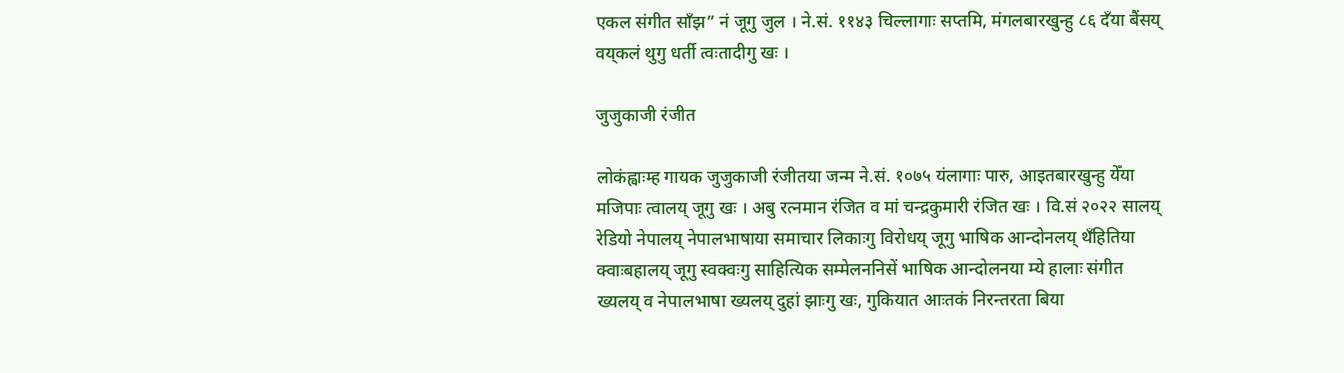एकल संगीत साँझ” नं जूगु जुल । ने.सं. ११४३ चिल्लागाः सप्तमि, मंगलबारखुन्हु ८६ दँया बैंसय्‌ वय्‌कलं थुगु धर्ती त्वःतादीगु खः ।

जुजुकाजी रंजीत

लोकंह्वाःम्ह गायक जुजुकाजी रंजीतया जन्म ने.सं. १०७५ यंलागाः पारु, आइतबारखुन्हु येँया मजिपाः त्वालय्‌ जूगु खः । अबु रत्नमान रंजित व मां चन्द्रकुमारी रंजित खः । वि.सं २०२२ सालय्‌ रेडियो नेपालय्‌ नेपालभाषाया समाचार लिकाःगु विरोधय्‌ जूगु भाषिक आन्दोनलय्‌ थँहितिया क्वाःबहालय्‌ जूगु स्वक्वःगु साहित्यिक सम्मेलननिसें भाषिक आन्दोलनया म्ये हालाः संगीत ख्यलय्‌ व नेपालभाषा ख्यलय्‌ दुहां झाःगु खः, गुकियात आःतकं निरन्तरता बिया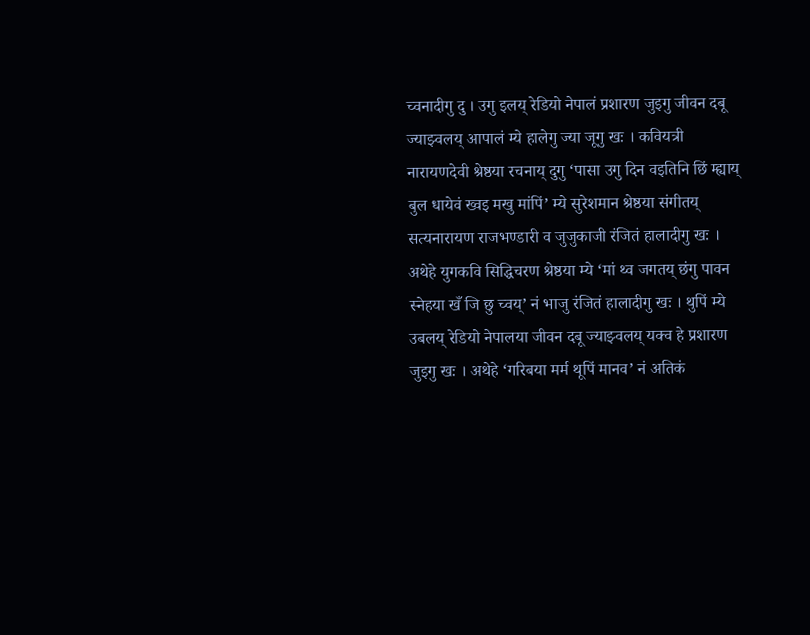च्वनादीगु दु । उगु इलय्‌ रेडियो नेपालं प्रशारण जुइगु जीवन दबू ज्याझ्वलय्‌ आपालं म्ये हालेगु ज्या जूगु खः । कवियत्री नारायणदेवी श्रेष्ठया रचनाय्‌ दुगु ‘पासा उगु दिन वइतिनि छिं म्ह्याय्‌ बुल धायेवं ख्वइ मखु मांपिं’ म्ये सुरेशमान श्रेष्ठया संगीतय्‌ सत्यनारायण राजभण्डारी व जुजुकाजी रंजितं हालादीगु खः । अथेहे युगकवि सिद्धिचरण श्रेष्ठया म्ये ‘मां थ्व जगतय्‌ छंगु पावन स्नेहया खँ जि छु च्वय्‌’ नं भाजु रंजितं हालादीगु खः । थुपिं म्ये उबलय्‌ रेडियो नेपालया जीवन दबू ज्याझ्वलय्‌ यक्व हे प्रशारण जुइगु खः । अथेहे ‘गरिबया मर्म थूपिं मानव’ नं अतिकं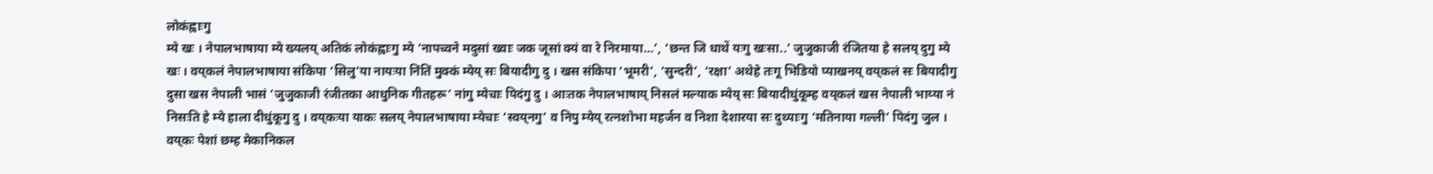लोकंह्वाःगु
म्ये खः । नेपालभाषाया म्ये ख्यलय्‌ अतिकं लोकंह्वाःगु म्ये ‘नापच्वने मदुसां ख्वाः जक जूसां क्यं वा रे निरमाया…’, ‘छन्त जि धाथें यःगु खःसा..’ जुजुकाजी रंजितया हे सलय्‌ दुगु म्ये खः । वय्‌कलं नेपालभाषाया संकिपा ‘सिलु’या नायःया निंतिं मुक्कं म्येय्‌ सः बियादीगु दु । खस संकिपा ‘भूमरी’, ‘सुन्दरी’, ‘रक्षा’ अथेहे तःगू भिडियो प्याखनय्‌ वय्‌कलं सः बियादीगु दुसा खस नेपाली भासं ‘जुजुकाजी रंजीतका आधुनिक गीतहरू’ नांगु म्येचाः पिदंगु दु । आःतक नेपालभाषाय्‌ निसलं मल्याक म्येय्‌ सः बियादीधुंकूम्ह वय्‌कलं खस नेपाली भाय्या नं निसःति हे म्ये हाला दीधुंकूगु दु । वय्‌कःया याकः सलय्‌ नेपालभाषाया म्येचाः ‘स्वय्‌नगु’ व निपु म्येय्‌ रत्नशोभा महर्जन व निशा देशारया सः दुथ्याःगु ‘मतिनाया गल्ली’ पिदंगु जुल । वय्‌कः पेशां छम्ह मेकानिकल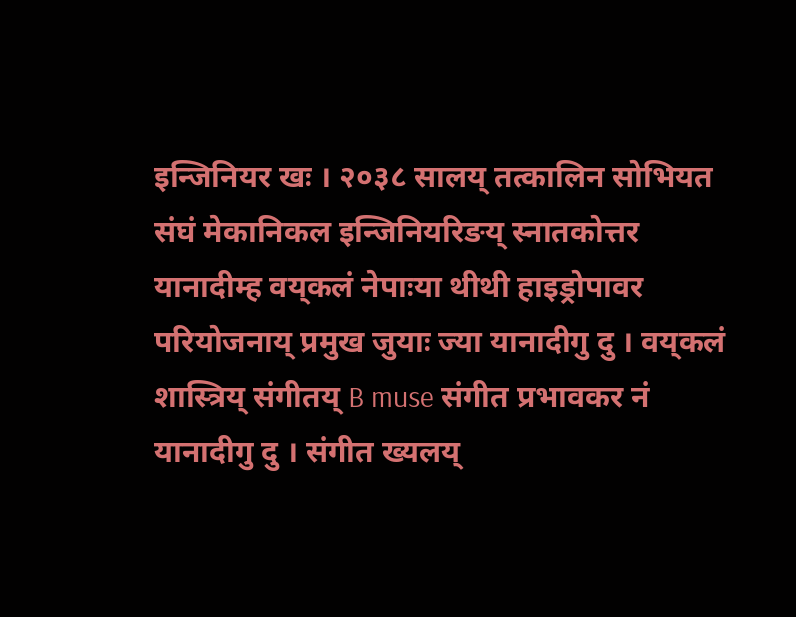इन्जिनियर खः । २०३८ सालय्‌ तत्कालिन सोभियत संघं मेकानिकल इन्जिनियरिङय्‌ स्नातकोत्तर यानादीम्ह वय्‌कलं नेपाःया थीथी हाइड्रोपावर परियोजनाय्‌ प्रमुख जुयाः ज्या यानादीगु दु । वय्‌कलं शास्त्रिय्‌ संगीतय्‌ B muse संगीत प्रभावकर नं यानादीगु दु । संगीत ख्यलय्‌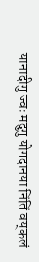यानादीगु ज्वः मदुगु योगदानया निंतिं वय्‌कलं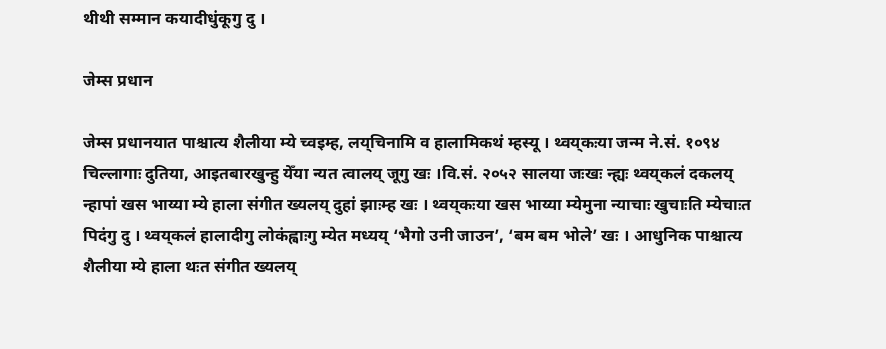थीथी सम्मान कयादीधुंकूगु दु ।

जेम्स प्रधान

जेम्स प्रधानयात पाश्चात्य शैलीया म्ये च्वइम्ह, लय्‌चिनामि व हालामिकथं म्हस्यू । थ्वय्‌कःया जन्म ने.सं. १०९४ चिल्लागाः दुतिया, आइतबारखुन्हु येँया न्यत त्वालय्‌ जूगु खः ।वि.सं. २०५२ सालया जःखः न्ह्यः थ्वय्‌कलं दकलय्‌ न्हापां खस भाय्या म्ये हाला संगीत ख्यलय्‌ दुहां झाःम्ह खः । थ्वय्‌कःया खस भाय्या म्येमुना न्याचाः खुचाःति म्येचाःत पिदंगु दु । थ्वय्‌कलं हालादीगु लोकंह्वाःगु म्येत मध्यय्‌ ‘भैगो उनी जाउन’, ‘बम बम भोले’ खः । आधुनिक पाश्चात्य शैलीया म्ये हाला थःत संगीत ख्यलय्‌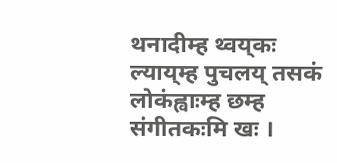थनादीम्ह थ्वय्‌कः ल्याय्‌म्ह पुचलय्‌ तसकं लोकंह्वाःम्ह छम्ह संगीतकःमि खः ।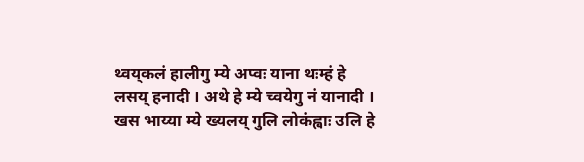थ्वय्‌कलं हालीगु म्ये अप्वः याना थःम्हं हे लसय्‌ हनादी । अथे हे म्ये च्वयेगु नं यानादी ।
खस भाय्या म्ये ख्यलय्‌ गुलि लोकंह्वाः उलि हे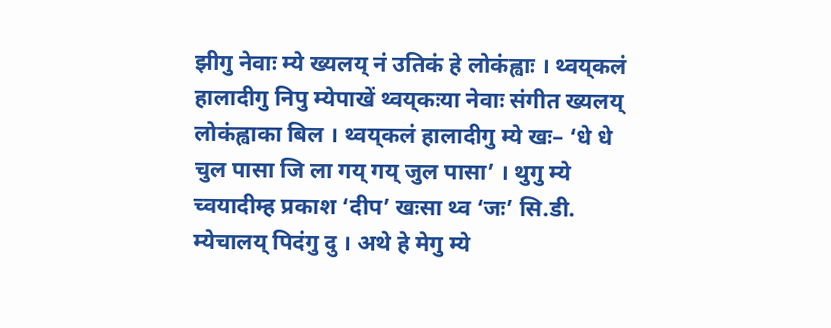झीगु नेवाः म्ये ख्यलय्‌ नं उतिकं हे लोकंह्वाः । थ्वय्‌कलं हालादीगु निपु म्येपाखें थ्वय्‌कःया नेवाः संगीत ख्यलय्‌ लोकंह्वाका बिल । थ्वय्‌कलं हालादीगु म्ये खः– ‘धे धे चुल पासा जि ला गय्‌ गय्‌ जुल पासा’ । थुगु म्ये च्वयादीम्ह प्रकाश ‘दीप’ खःसा थ्व ‘जः’ सि.डी. म्येचालय्‌ पिदंगु दु । अथे हे मेगु म्ये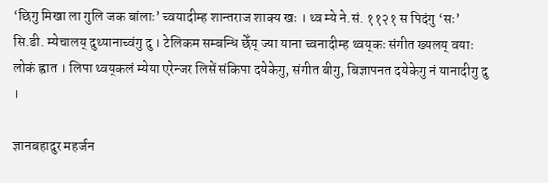‘छिगु मिखा ला गुलि जक बांलाः’ च्वयादीम्ह शान्तराज शाक्य खः । थ्व म्ये ने.सं. ११२१ स पिदंगु ‘सः’ सि.डी. म्येचालय्‌ दुथ्यानाच्वंगु दु । टेलिकम सम्बन्धि छेँय्‌ ज्या याना च्वनादीम्ह थ्वय्‌कः संगीत ख्यलय्‌ वयाः लोकं ह्वात । लिपा थ्वय्‌कलं म्येया एरेन्जर लिसें संकिपा दयेकेगु, संगीत बीगु, बिज्ञापनत दयेकेगु नं यानादीगु दु ।

ज्ञानबहादुर महर्जन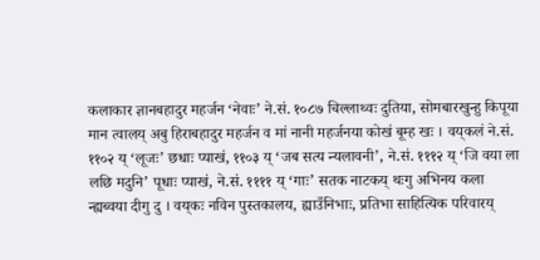कलाकार ज्ञानबहादुर महर्जन ‘नेवाः’ ने.सं. १०८७ चिल्लाथ्वः दुतिया, सोमबारखुन्हु किपूया मान त्वालय्‌ अबु हिराबहादुर महर्जन व मां नानी महर्जनया कोखं बूम्ह खः । वय्‌कलं ने.सं. ११०२ य्‌ ‘लूजः’ छधाः प्याखं, ११०३ य्‌ ‘जब सत्य न्यलावनी’, ने.सं. १११२ य्‌ ‘जि वया ला लछि मदुनि’ पूधाः प्याखं, ने.सं. ११११ य्‌ ‘गाः’ सतक नाटकय्‌ थःगु अभिनय कला न्ह्यब्वया दीगु दु । वय्‌कः नविन पुस्तकालय, ह्याउँनिभाः, प्रतिभा साहित्यिक परिवारय्‌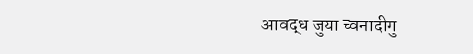आवद्ध जुया च्वनादीगु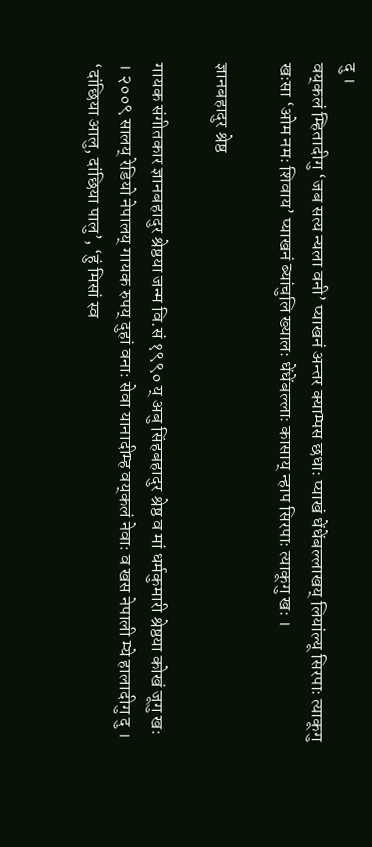दु ।
वय्‌कलं म्हितादीगु ‘जब सत्य न्यला वनी’ प्याखनं अन्तर क्याम्पस छधाः प्याखं धेंधेंबल्लाखय्‌ लियांल्यू सिरपाः त्याकूगु खःसा ‘ओम नमः शिवाय’ प्याखनं ब्यांचुलि ख्यालः धेंधेंबल्लाः कासाय्‌ न्हाप सिरपाः त्याकूगु खः ।

ज्ञानबहादुर श्रेष्ठ

गायक संगीतकार ज्ञानबहादुर श्रेष्ठया जन्म वि.सं १९९० य्‌ अबु सिंहबहादुर श्रेष्ठ व मां धर्मकुमारी श्रेष्ठया कोखं जूगु खः । २००९ सालय्‌ रेडियो नेपालय्‌ गायक रुपय्‌ दुहां वनाः सेवा यानादीम्ह वय्‌कलं नेवाः व खस नेपाली म्ये हालादीगु दु । ‘दांछिया आलु, दांछिया पालु’, ‘हुं मिसां स्व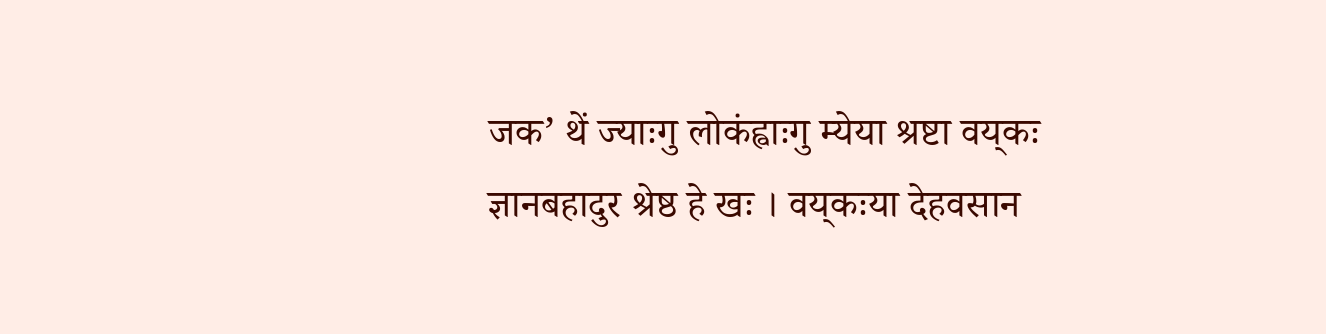जक’ थें ज्याःगु लोकंह्वाःगु म्येया श्रष्टा वय्‌कः ज्ञानबहादुर श्रेष्ठ हे खः । वय्‌कःया देहवसान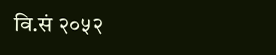वि.सं २०५२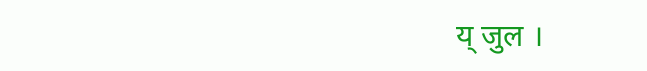य्‌ जुल ।